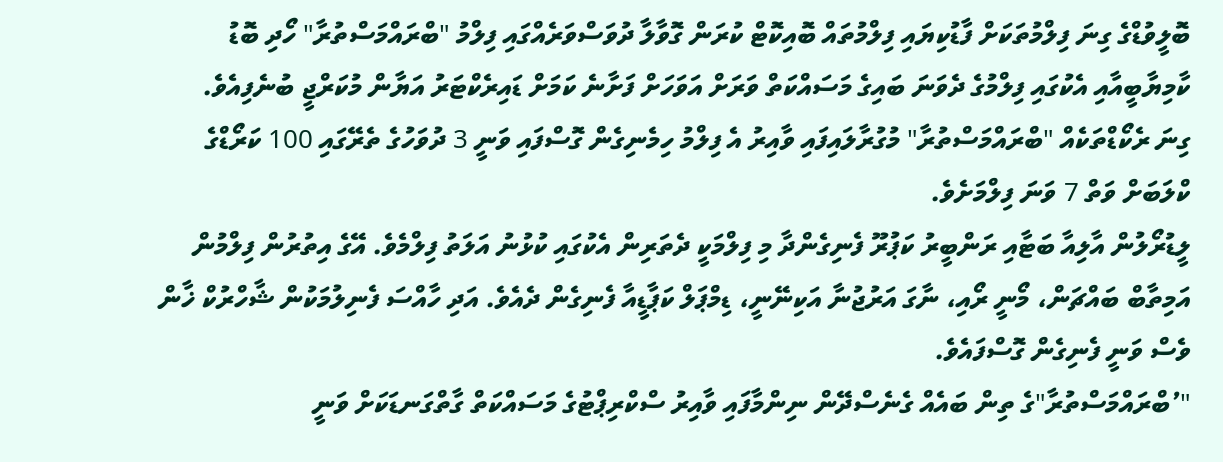ބޮލީވުޑްގެ ގިނަ ފިލްމުތަކަށް ފާޑުކިޔައި ފިލްމުތައް ބޮއިކޮޓް ކުރަން ގޮވާލާ ދުވަސްވަރެއްގައި ފިލްމު "ބްރައްމަސްތުރާ" ހޯދި ބޮޑު ކާމިޔާބީއާއި އެކުގައި ފިލްމުގެ ދެވަނަ ބައިގެ މަސައްކަތް ވަރަށް އަވަހަށް ފަށާނެ ކަމަށް ޑައިރެކްޓަރު އަޔާން މުކަރްޖީ ބުނެފިއެވެ.
ގިނަ ރެކޯޑްތަކެއް "ބްރައްމަސްތުރާ" މުގުރާލައިފައި ވާއިރު އެ ފިލްމު ހިމެނިގެން ގޮސްފައި ވަނީ 3 ދުވަހުގެ ތެރޭގައި 100 ކަރޯޑްގެ ކްލަބަށް ވަތް 7 ވަނަ ފިލްމަށެވެ.
ލީޑުރޯލުން އާލިއާ ބަޓާއި ރަންބީރު ކަޕުރޫ ފެނިގެންދާ މި ފިލްމަކީ ދެތަރިން އެކުގައި ކުޅުނު އަލަތު ފިލްމެވެ. އޭގެ އިތުރުން ފިލްމުން އަމިތާބް ބައްޗަން، މޯނީ ރޯއި، ނާގަ އަރުޖުނާ އަކިނޭނީ، ޑިމްޕަލް ކަޕާޑީއާ ފެނިގެން ދެއެވެ. އަދި ހާއްސަ ފެނިލުމަކުން ޝާހްރުކް ޚާން ވެސް ވަނީ ފެނިގެން ގޮސްފައެވެ.
"’ބްރައްމަސްތުރާ"ގެ ތިން ބައެއް ގެނެސްދޭން ނިންމާފައި ވާއިރު ސްކްރިޕްޓުގެ މަސައްކަތް ގާތްގަނޑަކަށް ވަނީ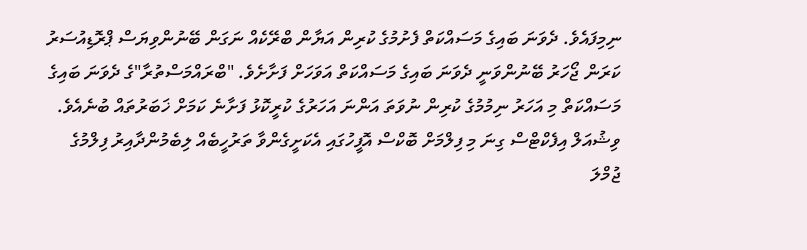ނިމިފައެވެ. ދެވަނަ ބައިގެ މަސައްކަތް ފެށުމުގެ ކުރިން އަޔާން ބްރޭކެއް ނަގަން ބޭނުންވިޔަސް ޕްރޮޑިއުސަރު ކަރަން ޖޯހަރު ބޭނުންވަނީ ދެވަނަ ބައިގެ މަސައްކަތް އަވަހަށް ފަށާށެވެ. "ބްރައްމަސްތުރާ"ގެ ދެވަނަ ބައިގެ މަސައްކަތް މި އަހަރު ނިމުމުގެ ކުރިން ނުވަތަ އަންނަ އަހަރުގެ ކުރީކޮޅު ފަށާނެ ކަމަށް ޚަބަރުތައް ބުނެއެވެ.
ވިޝުއަލް އިފެކްޓްސް ގިނަ މި ފިލްމަށް ބޮކްސް އޮފީހުގައި އެކަށީގެންވާ ތަރުހީބެއް ލިބެމުންދާއިރު ފިލްމުގެ ޖުމްލަ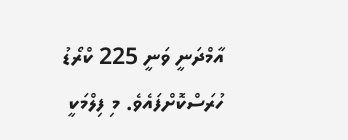އާމްދަނީ ވަނީ 225 ކްރޯޑު ހުރަސްކޮށްފައެވެ. މި ފިލްމަކީ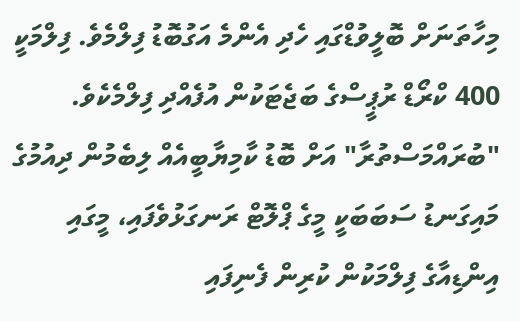މިހާތަނަށް ބޮލީވުޑްގައި ހެދި އެންމެ އަގުބޮޑު ފިލްމެވެ. ފިލްމަކީ 400 ކްރޯޑް ރުޕީސްގެ ބަޖެޓަކުން އުފެއްދި ފިލްމެކެވެ. "ބުރައްމަސްތުރާ" އަށް ބޮޑު ކާމިޔާބީއެއް ލިބެމުން ދިއުމުގެ މައިގަނޑު ސަބަބަކީ މީގެ ޕްލޮޓް ރަނގަޅުވެފައި، މީގައި އިންޑިއާގެ ފިލްމަކުން ކުރިން ފެނިފައި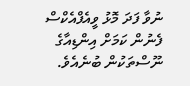ނުވާ ފަދަ މޮޅު ވީއެފްއެކްސް ފެނުން ކަމަށް އިންޑިއާގެ ނޫސްތަކުން ބުނެއެވެ.